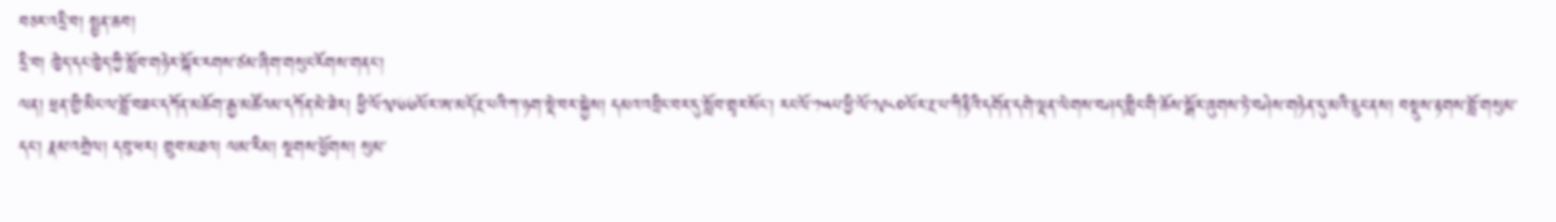བཅར་འདྲི་བ། སྤྱན་ཆབ།
དྲི་བ། ཁྱེད་དང་ཁྱེད་ཀྱི་སློབ་གཉེར་སྐོར་རགས་ཙམ་ཞིག་གསུང་རོགས་གནང།
ལན། ཕྲན་གྱི་མིང་ལ་བློ་བཟང་དཀོན་མཆོག་རྒྱ་མཚོའམ་དཀོན་མེ་ཟེར། ཕྱི་ལོ༡༩༦༦ལོར་ཨ་མདོ་རྔ་པའི་ཀ་ཉག་སྡེ་བར་སྐྱེས། དམའ་འབྲིང་བར་དུ་སློབ་གྲྭར་སོང། རང་ལོ་༡༥པ་ཕྱི་ལོ་༡༩༨༠ལོར་རྔ་པ་ཀིརྟིའི་དགོན་དགེ་ལྡན་ལེགས་བཤད་གླིང་གི་ཆོས་སྒོར་ཞུགས་ཏེ་བཤེས་གཉེན་དུ་མའི་དྲུང་ནས། བསྡུས་རྟགས་བློ་གསུམ་དང། རྣམ་འགྲེལ། དབུ་ཕར། གྲུབ་མཐའ། ལམ་རིམ། སྔགས་ཕྱོགས། སུམ་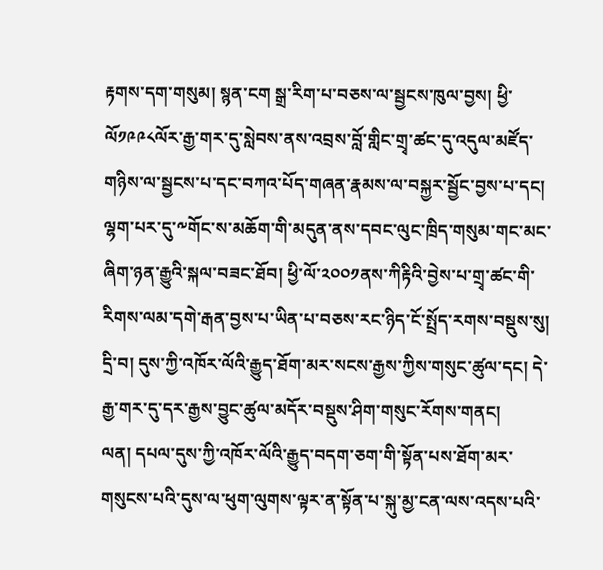རྟགས་དག་གསུམ། སྙན་ངག སྒྲ་རིག་པ་བཅས་ལ་སྦྱངས་ཁུལ་བྱས། ཕྱི་ལོ༡༩༩༨ལོར་རྒྱ་གར་དུ་སླེབས་ནས་འབྲས་བློ་གླིང་གྲྭ་ཚང་དུ་འདུལ་མཛོད་གཉིས་ལ་སྦྱངས་པ་དང་བཀའ་པོད་གཞན་རྣམས་ལ་བསྐྱར་སྦྱོང་བྱས་པ་དང། ལྷག་པར་དུ་༸གོང་ས་མཆོག་གི་མདུན་ནས་དབང་ལུང་ཁྲིད་གསུམ་གང་མང་ཞིག་ཉན་རྒྱུའི་སྐལ་བཟང་ཐོབ། ཕྱི་ལོ་༢༠༠༡ནས་ཀིརྟིའི་བྱེས་པ་གྲྭ་ཚང་གི་རིགས་ལམ་དགེ་རྒན་བྱས་པ་ཡིན་པ་བཅས་རང་ཉིད་ངོ་སྤྲོད་རགས་བསྡུས་སུ།
དྲི་བ། དུས་ཀྱི་འཁོར་ལོའི་རྒྱུད་ཐོག་མར་སངས་རྒྱས་ཀྱིས་གསུང་ཚུལ་དང། དེ་རྒྱ་གར་དུ་དར་རྒྱས་བྱུང་ཚུལ་མདོར་བསྡུས་ཤིག་གསུང་རོགས་གནང།
ལན། དཔལ་དུས་ཀྱི་འཁོར་ལོའི་རྒྱུད་བདག་ཅག་གི་སྟོན་པས་ཐོག་མར་གསུངས་པའི་དུས་ལ་ཕུག་ལུགས་ལྟར་ན་སྟོན་པ་སྐུ་མྱ་ངན་ལས་འདས་པའི་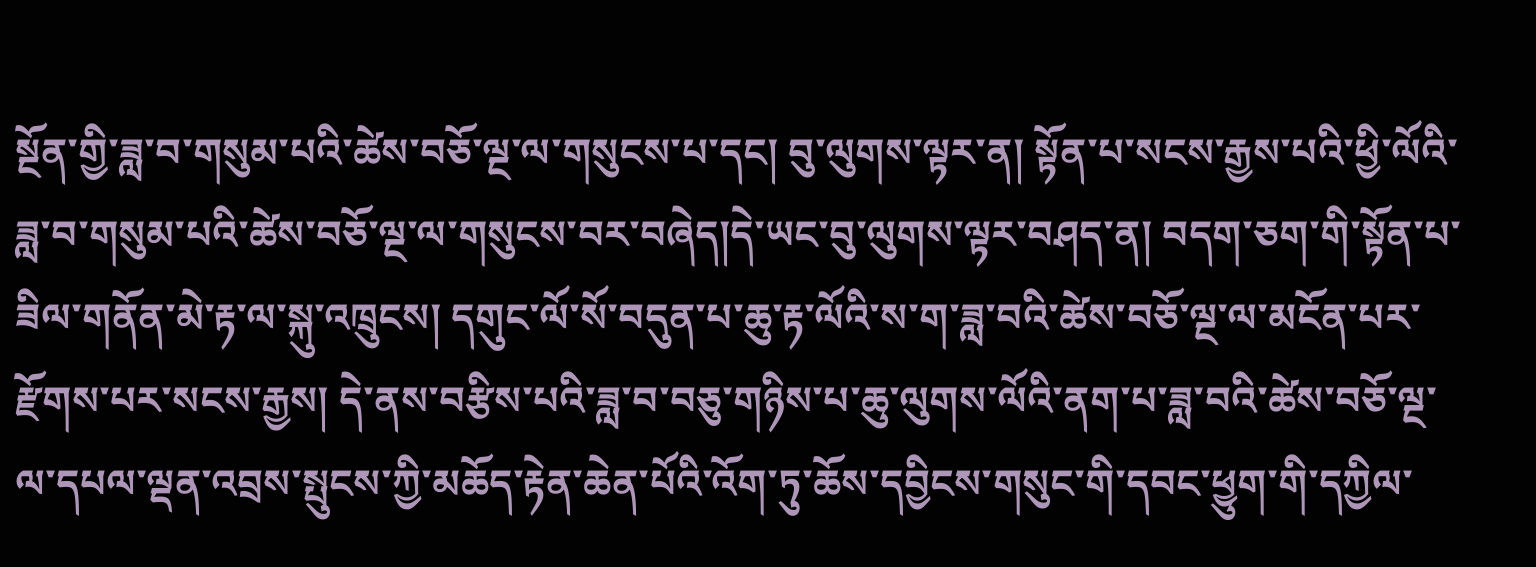སྔོན་གྱི་ཟླ་བ་གསུམ་པའི་ཚེས་བཅོ་ལྔ་ལ་གསུངས་པ་དང། བུ་ལུགས་ལྟར་ན། སྟོན་པ་སངས་རྒྱས་པའི་ཕྱི་ལོའི་ཟླ་བ་གསུམ་པའི་ཚེས་བཅོ་ལྔ་ལ་གསུངས་བར་བཞེད།དེ་ཡང་བུ་ལུགས་ལྟར་བཤད་ན། བདག་ཅག་གི་སྟོན་པ་ཟིལ་གནོན་མེ་རྟ་ལ་སྐུ་འཁྲུངས། དགུང་ལོ་སོ་བདུན་པ་ཆུ་རྟ་ལོའི་ས་ག་ཟླ་བའི་ཚེས་བཅོ་ལྔ་ལ་མངོན་པར་རྫོགས་པར་སངས་རྒྱས། དེ་ནས་བརྩིས་པའི་ཟླ་བ་བཅུ་གཉིས་པ་ཆུ་ལུགས་ལོའི་ནག་པ་ཟླ་བའི་ཚེས་བཅོ་ལྔ་ལ་དཔལ་ལྡན་འབྲས་སྤུངས་ཀྱི་མཆོད་རྟེན་ཆེན་པོའི་འོག་ཏུ་ཆོས་དབྱིངས་གསུང་གི་དབང་ཕྱུག་གི་དཀྱིལ་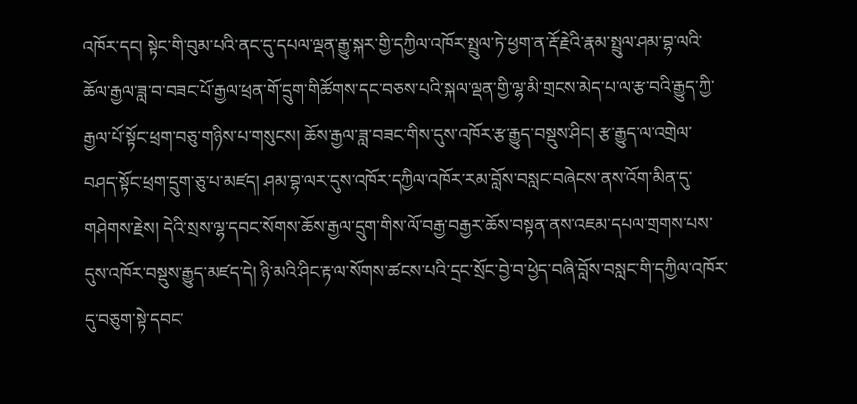འཁོར་དང། སྟེང་གི་བུམ་པའི་ནང་དུ་དཔལ་ལྡན་རྒྱུ་སྐར་གྱི་དཀྱིལ་འཁོར་སྤྲུལ་ཏེ་ཕྱག་ན་རྡོ་རྗེའི་རྣམ་སྤྲུལ་ཤམ་བྷ་ལའི་ཆོལ་རྒྱལ་ཟླ་བ་བཟང་པོ་རྒྱལ་ཕྲན་གོ་དྲུག་གིཚོགས་དང་བཅས་པའི་སྐལ་ལྡན་གྱི་ལྷ་མི་གྲངས་མེད་པ་ལ་རྩ་བའི་རྒྱུད་ཀྱི་རྒྱལ་པོ་སྟོང་ཕྲག་བཅུ་གཉིས་པ་གསུངས། ཆོས་རྒྱལ་ཟླ་བཟང་གིས་དུས་འཁོར་རྩ་རྒྱུད་བསྡུས་ཤིང། རྩ་རྒྱུད་ལ་འགྲེལ་བཤད་སྟོང་ཕྲག་དྲུག་ཅུ་པ་མཛད། ཤམ་བྷ་ལར་དུས་འཁོར་དཀྱིལ་འཁོར་རམ་བློས་བསླང་བཞེངས་ནས་འོག་མིན་དུ་གཤེགས་རྗེས། དེའི་སྲས་ལྷ་དབང་སོགས་ཆོས་རྒྱལ་དྲུག་གིས་ལོ་བརྒྱ་བརྒྱར་ཆོས་བསྟན་ནས་འཇམ་དཔལ་གྲགས་པས་དུས་འཁོར་བསྡུས་རྒྱུད་མཛད་དེ། ཉི་མའི་ཤིང་རྟ་ལ་སོགས་ཚངས་པའི་དྲང་སྲོང་བྱེ་བ་ཕྱེད་བཞི་བློས་བསླང་གི་དཀྱིལ་འཁོར་དུ་བཅུག་སྟེ་དབང་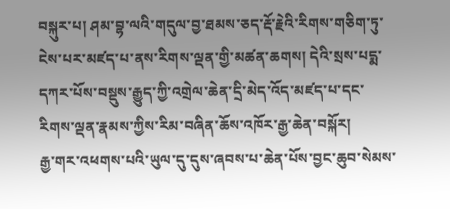བསྐུར་པ། ཤམ་བྷ་ལའི་གདུལ་བྱ་ཐམས་ཅད་རྡོ་རྗེའི་རིགས་གཅིག་ཏུ་ངེས་པར་མཛད་པ་ནས་རིགས་ལྡན་གྱི་མཚན་ཆགས། དེའི་སྲས་པདྨ་དཀར་པོས་བསྡུས་རྒྱུད་ཀྱི་འགྲེལ་ཆེན་དྲི་མེད་འོད་མཛད་པ་དང་རིགས་ལྡན་རྣམས་ཀྱིས་རིམ་བཞིན་ཆོས་འཁོར་རྒྱ་ཆེན་བསྐོར།
རྒྱ་གར་འཕགས་པའི་ཡུལ་དུ་དུས་ཞབས་པ་ཆེན་པོས་བྱང་ཆུབ་སེམས་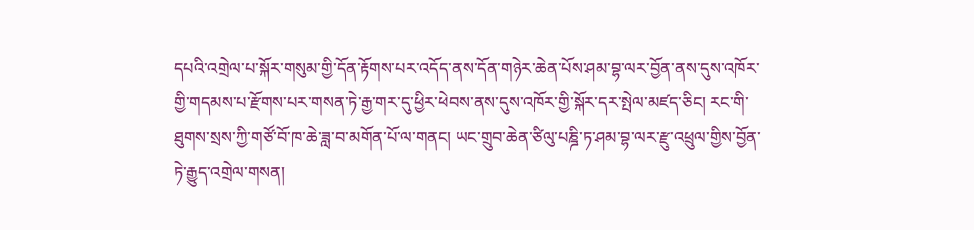དཔའི་འགྲེལ་པ་སྐོར་གསུམ་གྱི་དོན་རྟོགས་པར་འདོད་ནས་དོན་གཉེར་ཆེན་པོས་ཤམ་བྷ་ལར་བྱོན་ནས་དུས་འཁོར་གྱི་གདམས་པ་རྫོགས་པར་གསན་ཏེ་རྒྱ་གར་དུ་ཕྱིར་ཕེབས་ནས་དུས་འཁོར་གྱི་སྐོར་དར་སྤེལ་མཛད་ཅིང། རང་གི་ཐུགས་སྲས་ཀྱི་གཙོ་བོ་ཁ་ཆེ་ཟླ་བ་མགོན་པོ་ལ་གནང། ཡང་གྲུབ་ཆེན་ཙིལུ་པཎྜི་ཏ་ཤམ་བྷ་ལར་རྫུ་འཕྲུལ་གྱིས་བྱོན་ཏེ་རྒྱུད་འགྲེལ་གསན།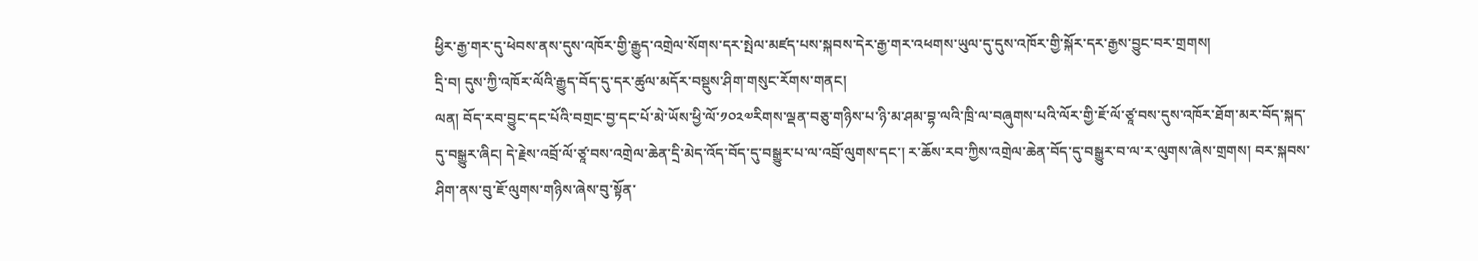ཕྱིར་རྒྱ་གར་དུ་ཕེབས་ནས་དུས་འཁོར་གྱི་རྒྱུད་འགྲེལ་སོགས་དར་སྤེལ་མཛད་པས་སྐབས་དེར་རྒྱ་གར་འཕགས་ཡུལ་དུ་དུས་འཁོར་གྱི་སྐོར་དར་རྒྱས་བྱུང་བར་གྲགས།
དྲི་བ། དུས་ཀྱི་འཁོར་ལོའི་རྒྱུད་བོད་དུ་དར་ཚུལ་མདོར་བསྡུས་ཤིག་གསུང་རོགས་གནང།
ལན། བོད་རབ་བྱུང་དང་པོའི་བགྲང་བྱ་དང་པོ་མེ་ཡོས་ཕྱི་ལོ་༡༠༢༧རིགས་ལྡན་བཅུ་གཉིས་པ་ཉི་མ་ཤམ་བྷ་ལའི་ཁྲི་ལ་བཞུགས་པའི་ལོར་གྱི་ཇོ་ལོ་ཙཱ་བས་དུས་འཁོར་ཐོག་མར་བོད་སྐད་དུ་བསྒྱུར་ཞིང། དེ་རྗེས་འབྲོ་ལོ་ཙཱ་བས་འགྲེལ་ཆེན་དྲི་མེད་འོད་བོད་དུ་བསྒྱུར་པ་ལ་འབྲོ་ལུགས་དང་། ར་ཆོས་རབ་ཀྱིས་འགྲེལ་ཆེན་བོད་དུ་བསྒྱུར་བ་ལ་ར་ལུགས་ཞེས་གྲགས། བར་སྐབས་ཤིག་ནས་བུ་ཇོ་ལུགས་གཉིས་ཞེས་བུ་སྟོན་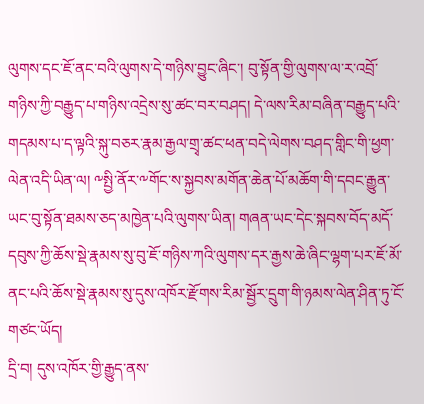ལུགས་དང་ཇོ་ནང་བའི་ལུགས་དེ་གཉིས་བྱུང་ཞིང་། བུ་སྟོན་གྱི་ལུགས་ལ་ར་འབྲོ་གཉིས་ཀྱི་བརྒྱུད་པ་གཉིས་འདྲེས་སུ་ཚང་བར་བཤད། དེ་ལས་རིམ་བཞིན་བརྒྱུད་པའི་གདམས་པ་ད་ལྟའི་སྐུ་བཅར་རྣམ་རྒྱལ་གྲྭ་ཚང་ཕན་བདེ་ལེགས་བཤད་གླིང་གི་ཕྱག་ལེན་འདི་ཡིན་ལ། ༸སྤྱི་ནོར་༸གོང་ས་སྐྱབས་མགོན་ཆེན་པོ་མཆོག་གི་དབང་རྒྱུན་ཡང་བུ་སྟོན་ཐམས་ཅད་མཁྱེན་པའི་ལུགས་ཡིན། གཞན་ཡང་དེང་སྐབས་བོད་མདོ་དབུས་ཀྱི་ཆོས་སྡེ་རྣམས་སུ་བུ་ཇོ་གཉིས་ཀའི་ལུགས་དར་རྒྱས་ཆེ་ཞིང་ལྷག་པར་ཇོ་མོ་ནང་པའི་ཆོས་སྡེ་རྣམས་སུ་དུས་འཁོར་རྫོགས་རིམ་སྦྱོར་དྲུག་གི་ཉམས་ལེན་ཤིན་ཏུ་ངོ་གཙང་ཡོད།
དྲི་བ། དུས་འཁོར་གྱི་རྒྱུད་ནས་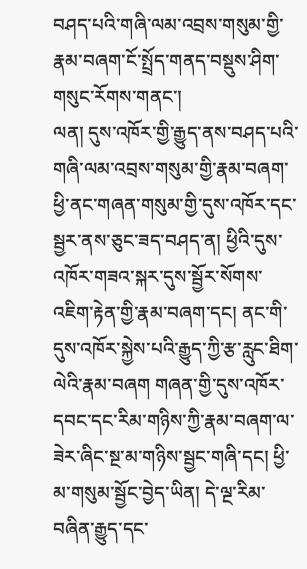བཤད་པའི་གཞི་ལམ་འབྲས་གསུམ་གྱི་རྣམ་བཞག་ངོ་སྤྲོད་གནད་བསྡུས་ཤིག་གསུང་རོགས་གནང་།
ལན། དུས་འཁོར་གྱི་རྒྱུད་ནས་བཤད་པའི་གཞི་ལམ་འབྲས་གསུམ་གྱི་རྣམ་བཞག་ཕྱི་ནང་གཞན་གསུམ་གྱི་དུས་འཁོར་དང་སྦྱར་ནས་ཅུང་ཟད་བཤད་ན། ཕྱིའི་དུས་འཁོར་གཟའ་སྐར་དུས་སྦྱོར་སོགས་འཇིག་རྟེན་གྱི་རྣམ་བཞག་དང། ནང་གི་དུས་འཁོར་སྐྱེས་པའི་རྒྱུད་ཀྱི་རྩ་རླུང་ཐིག་ལེའི་རྣམ་བཞག གཞན་གྱི་དུས་འཁོར་དབང་དང་རིམ་གཉིས་ཀྱི་རྣམ་བཞག་ལ་ཟེར་ཞིང་སྔ་མ་གཉིས་སྦྱང་གཞི་དང། ཕྱི་མ་གསུམ་སྦྱོང་བྱེད་ཡིན། དེ་ལྔ་རིམ་བཞིན་རྒྱུད་དང་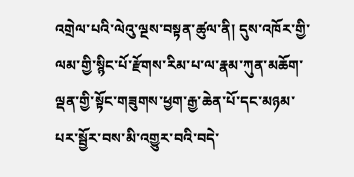འགྲེལ་པའི་ལེའུ་ལྔས་བསྟན་ཚུལ་ནི། དུས་འཁོར་གྱི་ལམ་གྱི་སྙིང་པོ་རྫོགས་རིམ་པ་ལ་རྣམ་ཀུན་མཆོག་ལྡན་གྱི་སྟོང་གཟུགས་ཕྱག་རྒྱ་ཆེན་པོ་དང་མཉམ་པར་སྦྱོར་བས་མི་འགྱུར་བའི་བདེ་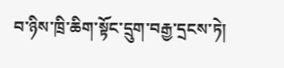བ་ཉིས་ཁྲི་ཆིག་སྟོང་དྲུག་བརྒྱ་དྲངས་ཏེ།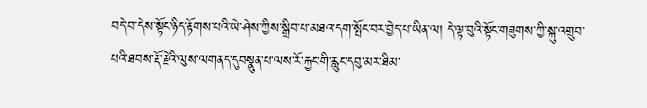བདེ་བ་དེས་སྟོང་ཉིད་རྟོགས་པའི་ཡེ་ཤེས་ཀྱིས་སྒྲིབ་པ་མཐའ་དག་སྤོང་བར་བྱེད་པ་ཡིན་ལ། དེ་ལྟ་བུའི་སྟོང་གཟུགས་ཀྱི་སྐུ་འགྲུབ་པའི་ཐབས་རྡོ་རྗེའི་ལུས་ལགནད་དུབསྣུན་པ་ལས་རོ་རྐྱང་གི་རླུང་དབུ་མར་ཐིམ་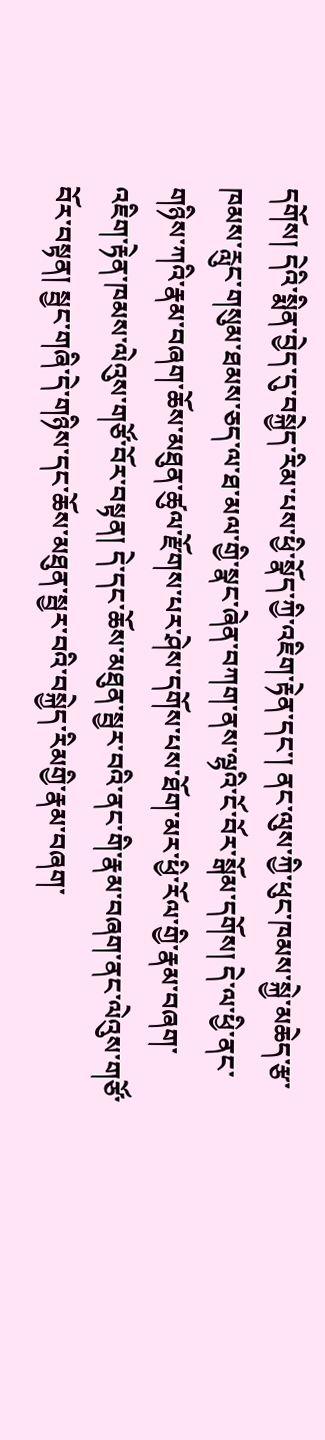དགོས། དེའི་སྨིན་བྱེད་དུ་བསྐྱེད་རིམ་པས་ཕྱི་སྣོད་ཀྱི་འཇིག་རྟེན་དང་། ནང་ལུས་ཀྱི་ཕུང་ཁམས་སྐྱེ་མཆེད་རྩ་ཁམས་རླུང་གསུམ་ཐམས་ཅད་ལ་ཐ་མལ་གྱི་སྣང་ཞེན་བཀག་ནས་ལྷའི་ངོ་བོར་སྒོམ་དགོས། དེ་ལ་ཕྱི་ནང་གཉིས་ཀའི་རྣམ་བཞག་ཆོས་མཐུན་ཚུལ་རྫོགས་པར་ཤེས་དགོས་པས་ཐོག་མར་ཕྱི་རོལ་གྱི་རྣམ་བཞག་འཇིག་རྟེན་ཁམས་ལེའུས་གཙོ་བོར་བསྟན། དེ་དང་ཆོས་མཐུན་སྦྱར་བའི་ནང་གི་རྣམ་བཞག་ནང་ལེའུས་གཙོ་བོར་བསྟན། སྦྱང་གཞི་དེ་གཉིས་དང་ཆོས་མཐུན་སྦྱར་བའི་བསྐྱེད་རིམགྱི་རྣམ་བཞག་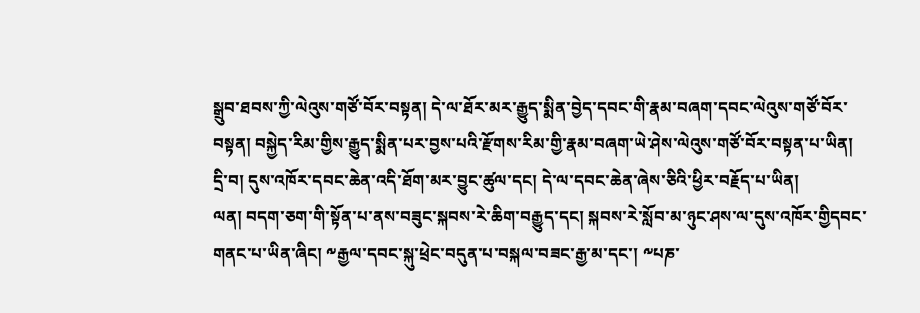སྒྲུབ་ཐབས་ཀྱི་ལེའུས་གཙོ་བོར་བསྟན། དེ་ལ་ཐོར་མར་རྒྱུད་སྨིན་བྱེད་དབང་གི་རྣམ་བཞག་དབང་ལེའུས་གཙོ་བོར་བསྟན། བསྐྱེད་རིམ་གྱིས་རྒྱུད་སྨིན་པར་བྱས་པའི་རྫོགས་རིམ་གྱི་རྣམ་བཞག་ཡེ་ཤེས་ལེའུས་གཙོ་བོར་བསྟན་པ་ཡིན།
དྲི་བ། དུས་འཁོར་དབང་ཆེན་འདི་ཐོག་མར་བྱུང་ཚུལ་དང། དེ་ལ་དབང་ཆེན་ཞེས་ཅིའི་ཕྱིར་བརྗོད་པ་ཡིན།
ལན། བདག་ཅག་གི་སྟོན་པ་ནས་བཟུང་སྐབས་རེ་ཆིག་བརྒྱུད་དང། སྐབས་རེ་སློབ་མ་ཉུང་ཤས་ལ་དུས་འཁོར་གྱིདབང་གནང་པ་ཡིན་ཞིང། ༸རྒྱལ་དབང་སྐུ་ཕྲེང་བདུན་པ་བསྐལ་བཟང་རྒྱ་མ་དང་། ༸པཎ་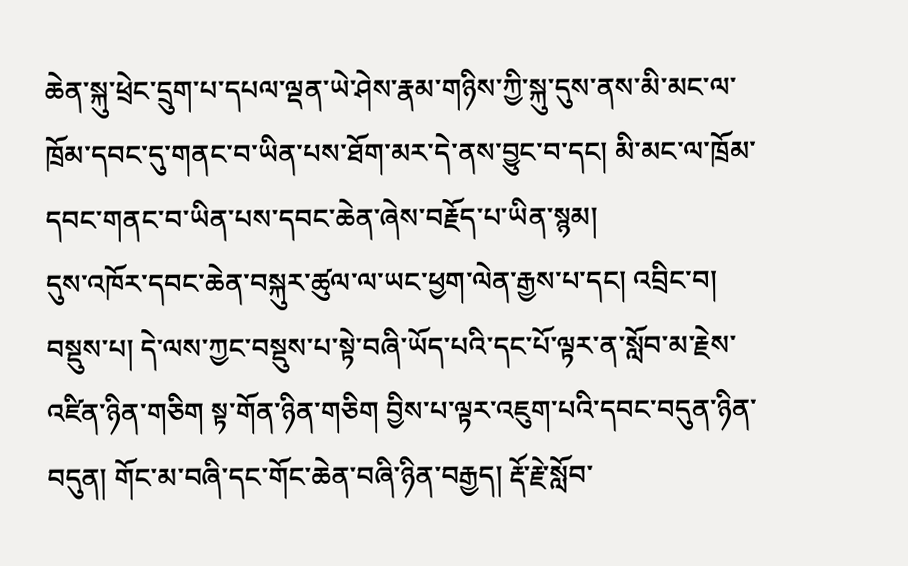ཆེན་སྐུ་ཕྲེང་དྲུག་པ་དཔལ་ལྡན་ཡེ་ཤེས་རྣམ་གཉིས་ཀྱི་སྐུ་དུས་ནས་མི་མང་ལ་ཁྲོམ་དབང་དུ་གནང་བ་ཡིན་པས་ཐོག་མར་དེ་ནས་བྱུང་བ་དང། མི་མང་ལ་ཁྲོམ་དབང་གནང་བ་ཡིན་པས་དབང་ཆེན་ཞེས་བརྗོད་པ་ཡིན་སྙམ།
དུས་འཁོར་དབང་ཆེན་བསྐུར་ཚུལ་ལ་ཡང་ཕྱག་ལེན་རྒྱས་པ་དང། འབྲིང་བ། བསྡུས་པ། དེ་ལས་ཀྱང་བསྡུས་པ་སྟེ་བཞི་ཡོད་པའི་དང་པོ་ལྟར་ན་སློབ་མ་རྗེས་འཛིན་ཉིན་གཅིག སྟ་གོན་ཉིན་གཅིག བྱིས་པ་ལྟར་འཇུག་པའི་དབང་བདུན་ཉིན་བདུན། གོང་མ་བཞི་དང་གོང་ཆེན་བཞི་ཉིན་བརྒྱད། རྡོ་རྗེ་སློབ་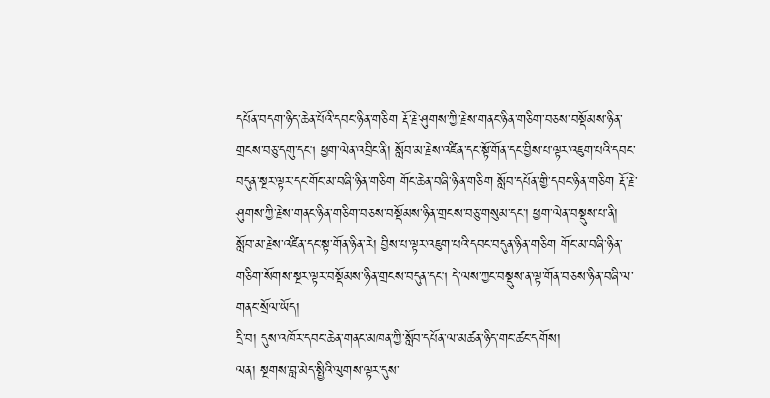དཔོན་བདག་ཉིད་ཆེན་པོའི་དབང་ཉིན་གཅིག རྡོ་རྗེ་ཤུགས་ཀྱི་རྗེས་གནང་ཉིན་གཅིག་བཅས་བསྡོམས་ཉིན་གྲངས་བཅུ་དགུ་དང། ཕྱག་ལེན་འབྲིང་ནི། སློབ་མ་རྗེས་འཛིན་དང་སྟོ་གོན་དང་བྱིས་པ་ལྟར་འཇུག་པའི་དབང་བདུན་སྔར་ལྟར་དང་གོང་མ་བཞི་ཉིན་གཅིག གོང་ཆེན་བཞི་ཉིན་གཅིག སློབ་དཔོན་གྱི་དབང་ཉིན་གཅིག རྡོ་རྗེ་ཤུགས་ཀྱི་རྗེས་གནང་ཉིན་གཅིག་བཅས་བསྡོམས་ཉིན་གྲངས་བཅུ་གསུམ་དང་། ཕྱག་ལེན་བསྡུས་པ་ནི། སློབ་མ་རྗེས་འཛིན་དང་སྟ་གོན་ཉིན་རེ། བྱིས་པ་ལྟར་འཇུག་པའི་དབང་བདུན་ཉིན་གཅིག གོང་མ་བཞི་ཉིན་གཅིག་སོགས་སྔར་ལྟར་བསྡོམས་ཉིན་གྲངས་བདུན་དང། དེ་ལས་ཀྱང་བསྡུས་ན་ལྟ་གོན་བཅས་ཉིན་བཞི་ལ་གནང་སྲོལ་ཡོད།
དྲི་བ། དུས་འཁོར་དབང་ཆེན་གནང་མཁན་ཀྱི་སློབ་དཔོན་ལ་མཚན་ཉིད་གང་ཚང་དགོས།
ལན། སྔགས་བླ་མེད་སྤྱིའི་ལུགས་ལྟར་དུས་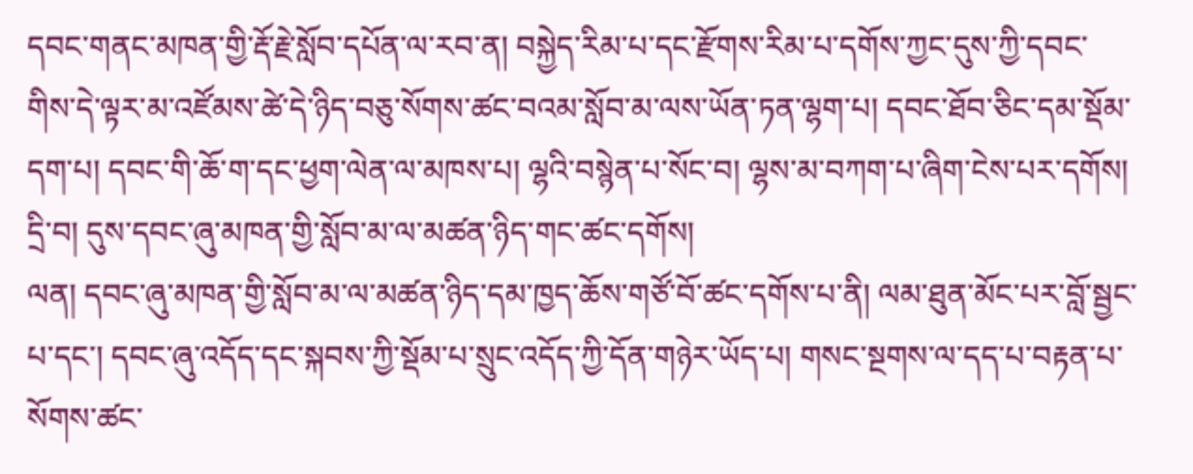དབང་གནང་མཁན་གྱི་རྡོ་རྗེ་སློབ་དཔོན་ལ་རབ་ན། བསྐྱེད་རིམ་པ་དང་རྫོགས་རིམ་པ་དགོས་ཀྱང་དུས་ཀྱི་དབང་གིས་དེ་ལྟར་མ་འཛོམས་ཚེ་དེ་ཉིད་བཅུ་སོགས་ཚང་བའམ་སློབ་མ་ལས་ཡོན་ཏན་ལྷག་པ། དབང་ཐོབ་ཅིང་དམ་སྡོམ་དག་པ། དབང་གི་ཆོ་ག་དང་ཕྱག་ལེན་ལ་མཁས་པ། ལྷའི་བསྙེན་པ་སོང་བ། ལྷས་མ་བཀག་པ་ཞིག་ངེས་པར་དགོས།
དྲི་བ། དུས་དབང་ཞུ་མཁན་གྱི་སློབ་མ་ལ་མཚན་ཉིད་གང་ཚང་དགོས།
ལན། དབང་ཞུ་མཁན་གྱི་སློབ་མ་ལ་མཚན་ཉིད་དམ་ཁྱད་ཆོས་གཙོ་བོ་ཚང་དགོས་པ་ནི། ལམ་ཐུན་མོང་པར་བློ་སྦྱང་པ་དང་། དབང་ཞུ་འདོད་དང་སྐབས་ཀྱི་སྡོམ་པ་སྲུང་འདོད་ཀྱི་དོན་གཉེར་ཡོད་པ། གསང་སྔགས་ལ་དད་པ་བརྟན་པ་སོགས་ཚང་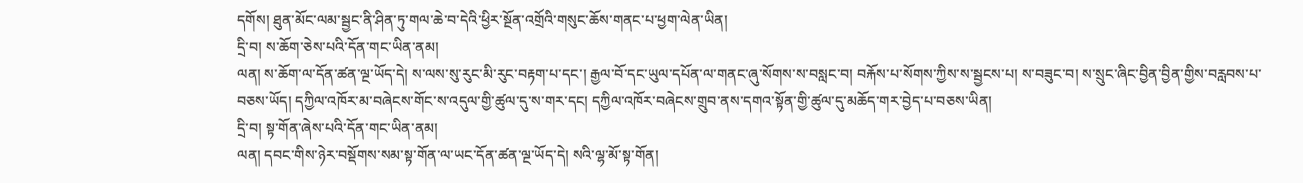དགོས། ཐུན་མོང་ལམ་སྦྱང་ནི་ཤིན་ཏུ་གལ་ཆེ་བ་དེའི་ཕྱིར་སྔོན་འགྲོའི་གསུང་ཆོས་གནང་པ་ཕྱག་ལེན་ཡིན།
དྲི་བ། ས་ཆོག་ཅེས་པའི་དོན་གང་ཡིན་ནམ།
ལན། ས་ཆོག་ལ་དོན་ཚན་ལྔ་ཡོད་དེ། ས་ལས་སུ་རུང་མི་རུང་བརྟག་པ་དང་། རྒྱལ་བོ་དང་ཡུལ་དཔོན་ལ་གནང་ཞུ་སོགས་ས་བསླང་བ། བརྐོས་པ་སོགས་ཀྱིས་ས་སྦྱངས་པ། ས་བཟུང་བ། ས་སྲུང་ཞིང་བྱིན་བྱིན་གྱིས་བརླབས་པ་བཅས་ཡོད། དཀྱིལ་འཁོར་མ་བཞེངས་གོང་ས་འདུལ་གྱི་ཚུལ་དུ་ས་གར་དང། དཀྱིལ་འཁོར་བཞེངས་གྲུབ་ནས་དགའ་སྟོན་གྱི་ཚུལ་དུ་མཆོད་གར་བྱེད་པ་བཅས་ཡིན།
དྲི་བ། སྟ་གོན་ཞེས་པའི་དོན་གང་ཡིན་ནམ།
ལན། དབང་གིས་ཉེར་བསྡོགས་སམ་སྟ་གོན་ལ་ཡང་དོན་ཚན་ལྔ་ཡོད་དེ། སའི་ལྷ་མོ་སྟ་གོན།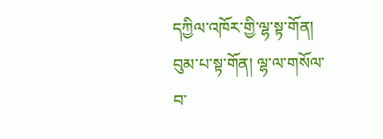དཀྱིལ་འཁོར་གྱི་ལྷ་སྟ་གོན། བུམ་པ་སྟ་གོན། ལྷ་ལ་གསོལ་བ་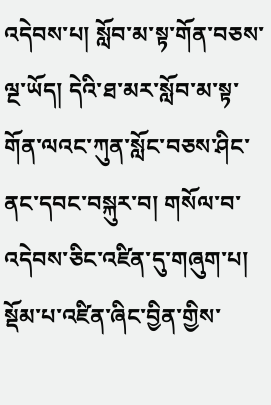འདེབས་པ། སློབ་མ་སྟ་གོན་བཅས་ལྔ་ཡོད། དེའི་ཐ་མར་སློབ་མ་སྟ་གོན་ལའང་ཀུན་སློང་བཅས་ཤིང་ནང་དབང་བསྐུར་བ། གསོལ་བ་འདེབས་ཅིང་འཛིན་དུ་གཞུག་པ། སྡོམ་པ་འཛིན་ཞིང་བྱིན་གྱིས་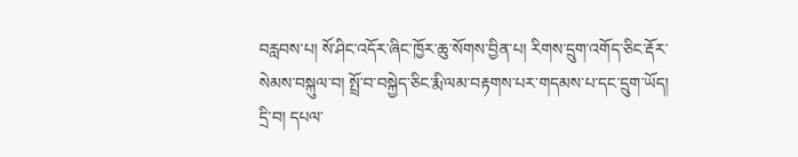བརླབས་པ། སོ་ཤིང་འདོར་ཞིང་ཁྱོར་ཆུ་སོགས་བྱིན་པ། རིགས་དྲུག་འགོད་ཅིང་རྡོར་སེམས་བསྐུལ་བ། སྤྲོ་བ་བསྐྱེད་ཅིང་རྨི་ལམ་བརྟགས་པར་གདམས་པ་དང་དྲུག་ཡོད།
དྲི་བ། དཔལ་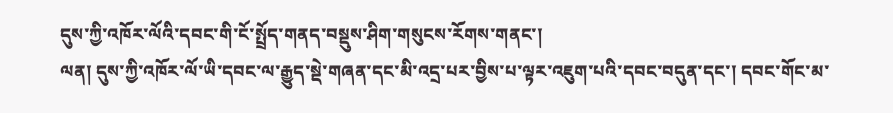དུས་ཀྱི་འཁོར་ལོའི་དབང་གི་ངོ་སྤྲོད་གནད་བསྡུས་ཤིག་གསུངས་རོགས་གནང་།
ལན། དུས་ཀྱི་འཁོར་ལོ་ཡི་དབང་ལ་རྒྱུད་སྡེ་གཞན་དང་མི་འདྲ་པར་བྱིས་པ་ལྟར་འཇུག་པའི་དབང་བདུན་དང་། དབང་གོང་མ་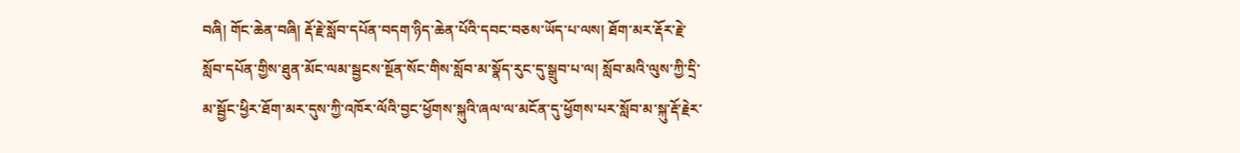བཞི། གོང་ཆེན་བཞི། རྡོ་རྗེ་སློབ་དཔོན་བདག་ཉིད་ཆེན་པོའི་དབང་བཅས་ཡོད་པ་ལས། ཐོག་མར་རྡོར་རྗེ་སློབ་དཔོན་གྱིས་ཐུན་མོང་ལམ་སྦྱངས་སྔོན་སོང་གིས་སློབ་མ་སྣོད་རུང་དུ་སྒྲུབ་པ་ལ། སློབ་མའི་ལུས་ཀྱི་དྲི་མ་སྦྱོང་ཕྱིར་ཐོག་མར་དུས་ཀྱི་འཁོར་ལོའི་བྱང་ཕྱོགས་སྐུའི་ཞལ་ལ་མངོན་དུ་ཕྱོགས་པར་སློབ་མ་སྐུ་རྡོ་རྗེར་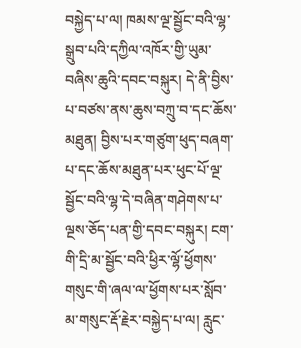བསྐྱེད་པ་ལ། ཁམས་ལྔ་སྦྱོང་བའི་ལྷ་སྒྲུབ་པའི་དཀྱིལ་འཁོར་གྱི་ཡུམ་བཞིས་ཆུའི་དབང་བསྐུར། དེ་ནི་བྱིས་པ་བཙས་ནས་ཆུས་བཀྲུ་བ་དང་ཆོས་མཐུན། བྱིས་པར་གཙུག་ཕུད་བཞག་པ་དང་ཆོས་མཐུན་པར་ཕུང་པོ་ལྔ་སྦྱོང་བའི་ལྷ་དེ་བཞིན་གཤེགས་པ་ལྔས་ཅོད་པན་གྱི་དབང་བསྐུར། ངག་གི་དྲི་མ་སྦྱོང་བའི་ཕྱིར་ལྷོ་ཕྱོགས་གསུང་གི་ཞལ་ལ་ཕྱོགས་པར་སློབ་མ་གསུང་རྡོ་རྗེར་བསྐྱེད་པ་ལ། རླུང་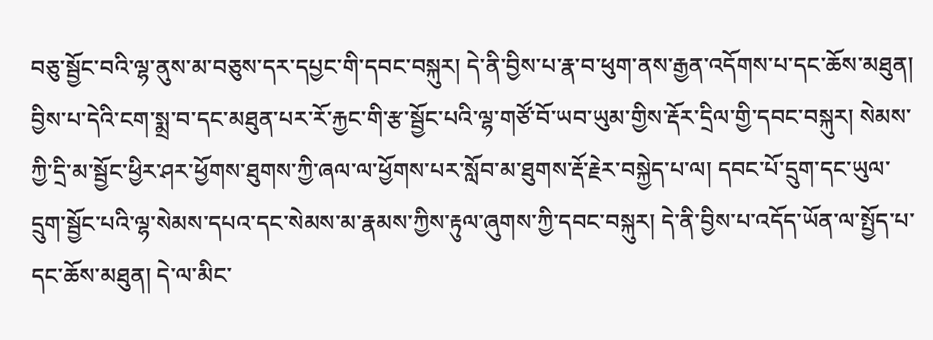བཅུ་སྦྱོང་བའི་ལྷ་ནུས་མ་བཅུས་དར་དཔྱང་གི་དབང་བསྐུར། དེ་ནི་བྱིས་པ་རྣ་བ་ཕུག་ནས་རྒྱན་འདོགས་པ་དང་ཆོས་མཐུན། བྱིས་པ་དེའི་ངག་སྨྲ་བ་དང་མཐུན་པར་རོ་རྐྱང་གི་རྩ་སྦྱོང་པའི་ལྷ་གཙོ་བོ་ཡབ་ཡུམ་གྱིས་རྡོར་དྲིལ་གྱི་དབང་བསྐུར། སེམས་ཀྱི་དྲི་མ་སྦྱོང་ཕྱིར་ཤར་ཕྱོགས་ཐུགས་ཀྱི་ཞལ་ལ་ཕྱོགས་པར་སློབ་མ་ཐུགས་རྡོ་རྗེར་བསྐྱེད་པ་ལ། དབང་པོ་དྲུག་དང་ཡུལ་དྲུག་སྦྱོང་པའི་ལྷ་སེམས་དཔའ་དང་སེམས་མ་རྣམས་ཀྱིས་རྟུལ་ཞུགས་ཀྱི་དབང་བསྐུར། དེ་ནི་བྱིས་པ་འདོད་ཡོན་ལ་སྤྱོད་པ་དང་ཆོས་མཐུན། དེ་ལ་མིང་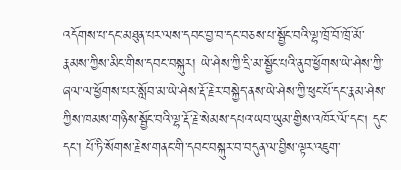འདོགས་པ་དང་མཐུན་པར་ལས་དབང་བྱ་བ་དང་བཅས་པ་སྦྱོང་བའི་ལྷ་ཁྲོ་བོ་ཁྲོ་མོ་རྣམས་ཀྱིས་མིང་གིས་དབང་བསྐུར། ཡེ་ཤེས་ཀྱི་དྲི་མ་སྦྱོང་པའི་ནུབ་ཕྱོགས་ཡེ་ཤེས་ཀྱི་ཞལ་ལ་ཕྱོགས་པར་སློབ་མ་ཡེ་ཤེས་རྡོ་རྗེར་བསྐྱེད་ནས་ཡེ་ཤེས་ཀྱི་ཕུང་པོ་དང་རྣམ་ཤེས་ཀྱིས་ཁམས་གཉིས་སྦྱོང་བའི་ལྷ་རྡོ་རྗེ་སེམས་དཔའ་ཡབ་ཡུམ་གྱིས་འཁོར་ལོ་དང། དུང་དང་། པོ་ཏི་སོགས་རྗེས་གནང་གི་དབང་བསྐུར་བ་བདུན་ལ་བྱིས་ལྟར་འཇུག་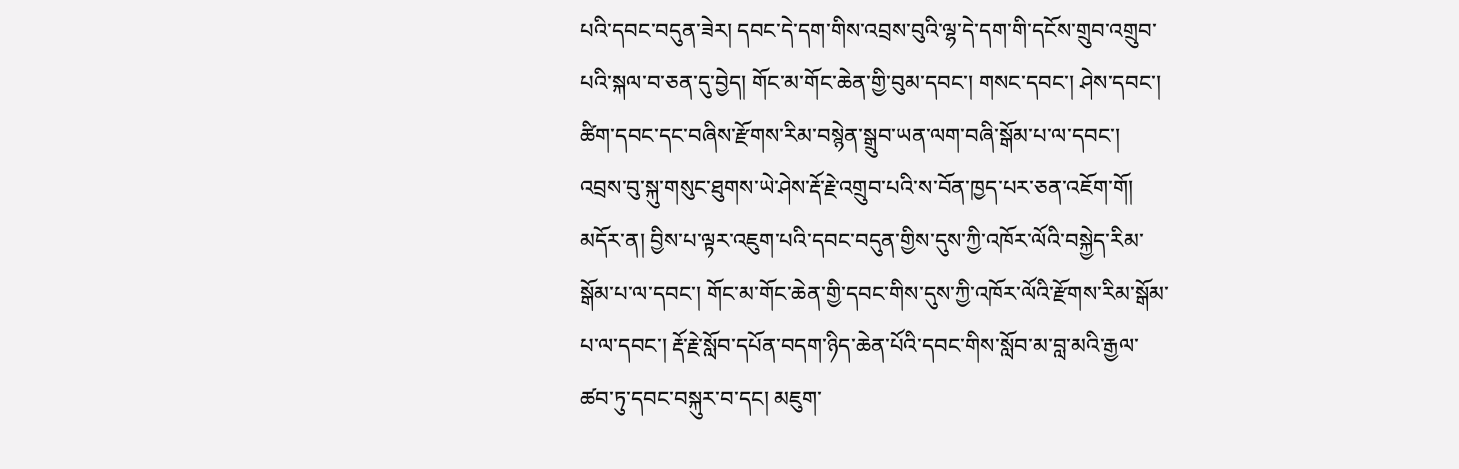པའི་དབང་བདུན་ཟེར། དབང་དེ་དག་གིས་འབྲས་བུའི་ལྷ་དེ་དག་གི་དངོས་གྲུབ་འགྲུབ་པའི་སྐལ་བ་ཅན་དུ་བྱེད། གོང་མ་གོང་ཆེན་གྱི་བུམ་དབང་། གསང་དབང་། ཤེས་དབང་། ཚིག་དབང་དང་བཞིས་རྫོགས་རིམ་བསྙེན་སྒྲུབ་ཡན་ལག་བཞི་སྒོམ་པ་ལ་དབང་། འབྲས་བུ་སྐུ་གསུང་ཐུགས་ཡེ་ཤེས་རྡོ་རྗེ་འགྲུབ་པའི་ས་བོན་ཁྱད་པར་ཅན་འཇོག་གོ།
མདོར་ན། བྱིས་པ་ལྟར་འཇུག་པའི་དབང་བདུན་གྱིས་དུས་ཀྱི་འཁོར་ལོའི་བསྐྱེད་རིམ་སྒོམ་པ་ལ་དབང་། གོང་མ་གོང་ཆེན་གྱི་དབང་གིས་དུས་ཀྱི་འཁོར་ལོའི་རྫོགས་རིམ་སྒོམ་པ་ལ་དབང་། རྡོ་རྗེ་སློབ་དཔོན་བདག་ཉིད་ཆེན་པོའི་དབང་གིས་སློབ་མ་བླ་མའི་རྒྱལ་ཚབ་ཏུ་དབང་བསྐུར་བ་དང། མཇུག་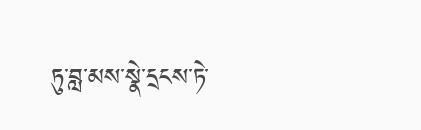ཏུ་བླ་མས་སྣེ་དྲངས་ཏེ་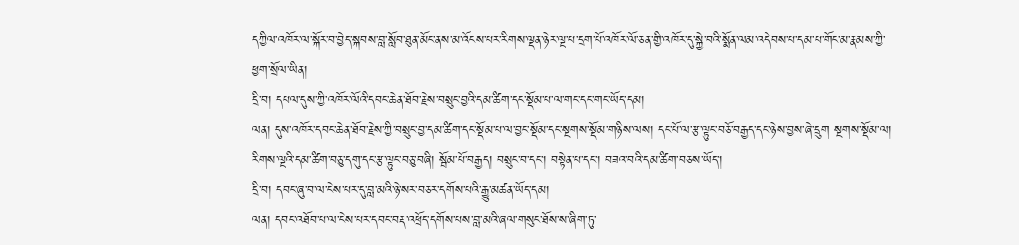དཀྱིལ་འཁོར་ལ་སྐོར་བ་བྱེད་སྐབས་བླ་སློབ་ཐུན་མོང་ནས་མ་འོངས་པར་རིགས་ལྡན་ཉེར་ལྔ་པ་དྲག་པོ་འཁོར་ལོ་ཅན་གྱི་འཁོར་དུ་སྐྱེ་བའི་སྨོན་ལམ་འདེབས་པ་དམ་པ་གོང་མ་རྣམས་ཀྱི་ཕྱག་སྲོལ་ཡིན།
དྲི་བ། དཔལ་དུས་ཀྱི་འཁོར་ལོའི་དབང་ཆེན་ཐོབ་རྗེས་བསྲུང་བྱའི་དམ་ཚིག་དང་སྡོམ་པ་ལ་གང་དང་གང་ཡོད་དམ།
ལན། དུས་འཁོར་དབང་ཆེན་ཐོབ་རྗེས་ཀྱི་བསྲུང་བྱ་དམ་ཚིག་དང་སྡོམ་པ་ལ་བྱང་སྡོམ་དང་སྔགས་སྡོམ་གཉིས་ལས། དང་པོ་ལ་རྩ་ལྟུང་བཅོ་བརྒྱད་དང་ཉེས་བྱས་ཞེ་དྲུག སྔགས་སྡོམ་ལ། རིགས་ལྔའི་དམ་ཚིག་བཅུ་དགུ་དང་རྩ་ལྟུང་བཅུ་བཞི། སྦོམ་པོ་བརྒྱད། བསྲུང་བ་དང་། བསྟེན་པ་དང་། བཟའ་བའི་དམ་ཚིག་བཅས་ཡོད་།
དྲི་བ། དབང་ཞུ་བ་ལ་ངེས་པར་དུ་བླ་མའི་ཉེ་སར་བཅར་དགོས་པའི་རྒྱུ་མཚན་ཡོད་དམ།
ལན། དབང་འཐོབ་པ་ལ་ངེས་པར་དབང་བརྡ་འཕྲོད་དགོས་པས་བླ་མའི་ཞལ་གསུང་ཐོས་ས་ཞིག་ཏུ་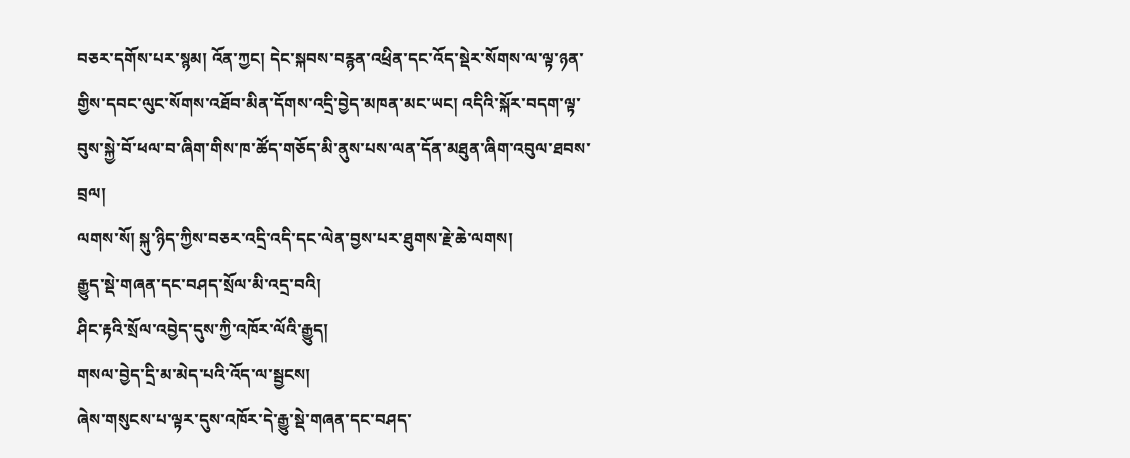བཅར་དགོས་པར་སྙམ། འོན་ཀྱང། དེང་སྐབས་བརྙན་འཕྲིན་དང་འོད་སྡེར་སོགས་ལ་ལྟ་ཉན་གྱིས་དབང་ལུང་སོགས་འཐོབ་མིན་དོགས་འདྲི་བྱེད་མཁན་མང་ཡང། འདིའི་སྐོར་བདག་ལྟ་བུས་སྐྱེ་བོ་ཕལ་བ་ཞིག་གིས་ཁ་ཚོད་གཅོད་མི་ནུས་པས་ལན་དོན་མཐུན་ཞིག་འབུལ་ཐབས་བྲལ།
ལགས་སོ། སྐུ་ཉིད་ཀྱིས་བཅར་འདྲི་འདི་དང་ལེན་བྱས་པར་ཐུགས་རྗེ་ཆེ་ལགས།
རྒྱུད་སྡེ་གཞན་དང་བཤད་སྲོལ་མི་འདྲ་བའི།
ཤིང་རྟའི་སྲོལ་འབྱེད་དུས་ཀྱི་འཁོར་ལོའི་རྒྱུད།
གསལ་བྱེད་དྲི་མ་མེད་པའི་འོད་ལ་སྦྱངས།
ཞེས་གསུངས་པ་ལྟར་དུས་འཁོར་དེ་རྒྱུ་སྡེ་གཞན་དང་བཤད་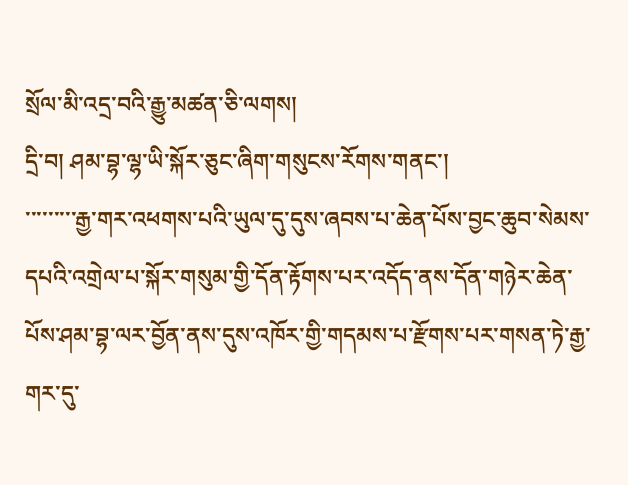སྲོལ་མི་འདྲ་བའི་རྒྱུ་མཚན་ཅི་ལགས།
དྲི་བ། ཤམ་བྷ་ལྷ་ཡི་སྐོར་ཅུང་ཞིག་གསུངས་རོགས་གནང་།
་་་་་་་་་རྒྱ་གར་འཕགས་པའི་ཡུལ་དུ་དུས་ཞབས་པ་ཆེན་པོས་བྱང་ཆུབ་སེམས་དཔའི་འགྲེལ་པ་སྐོར་གསུམ་གྱི་དོན་རྟོགས་པར་འདོད་ནས་དོན་གཉེར་ཆེན་པོས་ཤམ་བྷ་ལར་བྱོན་ནས་དུས་འཁོར་གྱི་གདམས་པ་རྫོགས་པར་གསན་ཏེ་རྒྱ་གར་དུ་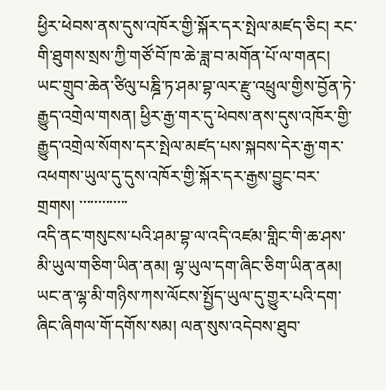ཕྱིར་ཕེབས་ནས་དུས་འཁོར་གྱི་སྐོར་དར་སྤེལ་མཛད་ཅིང། རང་གི་ཐུགས་སྲས་ཀྱི་གཙོ་བོ་ཁ་ཆེ་ཟླ་བ་མགོན་པོ་ལ་གནང། ཡང་གྲུབ་ཆེན་ཙིལུ་པཎྜི་ཏ་ཤམ་བྷ་ལར་རྫུ་འཕྲུལ་གྱིས་བྱོན་ཏེ་རྒྱུད་འགྲེལ་གསན། ཕྱིར་རྒྱ་གར་དུ་ཕེབས་ནས་དུས་འཁོར་གྱི་རྒྱུད་འགྲེལ་སོགས་དར་སྤེལ་མཛད་པས་སྐབས་དེར་རྒྱ་གར་འཕགས་ཡུལ་དུ་དུས་འཁོར་གྱི་སྐོར་དར་རྒྱས་བྱུང་བར་གྲགས། ་་་་་་་་་་་་་
འདི་ནང་གསུངས་པའི་ཤམ་བྷ་ལ་འདི་འཛམ་གླིང་གི་ཆ་ཤས་མི་ཡུལ་གཅིག་ཡིན་ནམ། ལྷ་ཡུལ་དག་ཞིང་ཅིག་ཡིན་ནམ། ཡང་ན་ལྷ་མི་གཉིས་ཀས་ལོངས་སྤྱོད་ཡུལ་དུ་གྱུར་པའི་དག་ཞིང་ཞིགལ་གོ་དགོས་སམ། ལན་སུས་འདེབས་ཐུབ་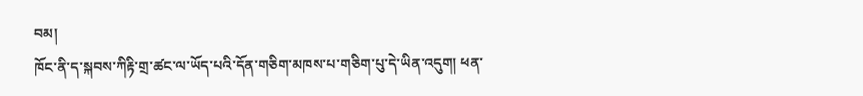བམ།
ཁོང་ནི་ད་སྐབས་ཀིརྟི་གྲ་ཚང་ལ་ཡོད་པའི་དོན་གཅིག་མཁས་པ་གཅིག་པུ་དེ་ཡིན་འདུག། ཕན་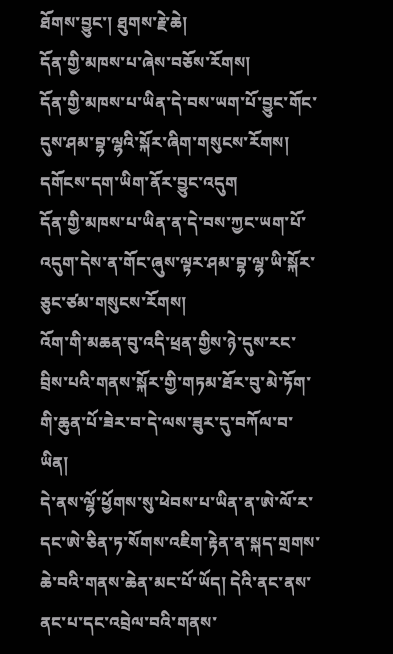ཐོགས་བྱུང་། ཐུགས་རྗེ་ཆེ།
དོན་གྱི་མཁས་པ་ཞེས་བཅོས་རོགས།
དོན་གྱི་མཁས་པ་ཡིན་དེ་བས་ཡག་པོ་བྱུང་གོང་དུས་ཤམ་བྷ་ལྷའི་སྐོར་ཞིག་གསུངས་རོགས།
དགོངས་དག་ཡིག་ནོར་བྱུང་འདུག
དོན་གྱི་མཁས་པ་ཡིན་ན་དེ་བས་ཀྱང་ཡག་པོ་འདུག་དེས་ན་གོང་ཞུས་ལྟར་ཤམ་བྷ་ལྷ་ཡི་སྐོར་ཅུང་ཙམ་གསུངས་རོགས།
འོག་གི་མཆན་བུ་འདི་ཕྲན་གྱིས་ཉེ་དུས་རང་བྲིས་པའི་གནས་སྐོར་གྱི་གཏམ་ཐོར་བུ་མེ་ཏོག་གི་ཆུན་པོ་ཟེར་བ་དེ་ལས་ཟུར་དུ་བཀོལ་བ་ཡིན།
དེ་ནས་ལྷོ་ཕྱོགས་སུ་ཕེབས་པ་ཡིན་ན་ཨེ་ལོ་ར་དང་ཨེ་ཅིན་ཏ་སོགས་འཇིག་རྟེན་ན་སྐད་གྲགས་ཆེ་བའི་གནས་ཆེན་མང་པོ་ཡོད། དེའི་ནང་ནས་ནང་པ་དང་འབྲེལ་བའི་གནས་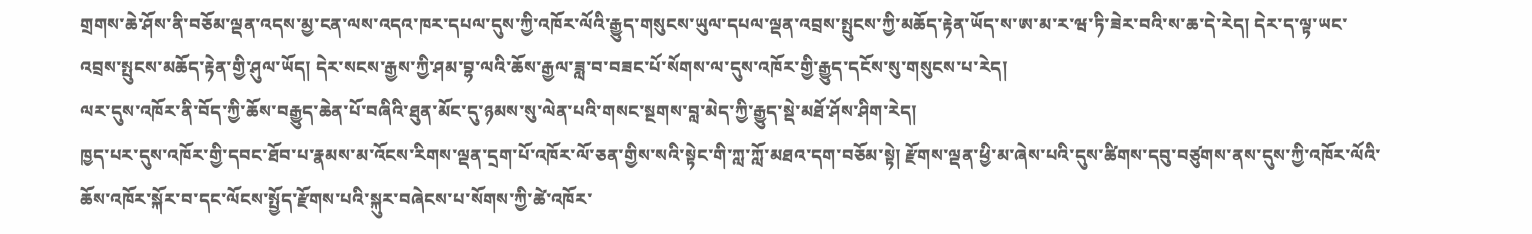གྲགས་ཆེ་ཤོས་ནི་བཅོམ་ལྡན་འདས་མྱ་ངན་ལས་འདའ་ཁར་དཔལ་དུས་ཀྱི་འཁོར་ལོའི་རྒྱུད་གསུངས་ཡུལ་དཔལ་ལྡན་འབྲས་སྤུངས་ཀྱི་མཆོད་རྟེན་ཡོད་ས་ཨ་མ་ར་ཝ་ཏི་ཟེར་བའི་ས་ཆ་དེ་རེད། དེར་ད་ལྟ་ཡང་འབྲས་སྤུངས་མཆོད་རྟེན་གྱི་ཤུལ་ཡོད། དེར་སངས་རྒྱས་ཀྱི་ཤམ་བྷ་ལའི་ཆོས་རྒྱལ་ཟླ་བ་བཟང་པོ་སོགས་ལ་དུས་འཁོར་གྱི་རྒྱུད་དངོས་སུ་གསུངས་པ་རེད།
ལར་དུས་འཁོར་ནི་བོད་ཀྱི་ཆོས་བརྒྱུད་ཆེན་པོ་བཞིའི་ཐུན་མོང་དུ་ཉམས་སུ་ལེན་པའི་གསང་སྔགས་བླ་མེད་ཀྱི་རྒྱུད་སྡེ་མཐོ་ཤོས་ཤིག་རེད།
ཁྱད་པར་དུས་འཁོར་གྱི་དབང་ཐོབ་པ་རྣམས་མ་འོངས་རིགས་ལྡན་དྲག་པོ་འཁོར་ལོ་ཅན་གྱིས་སའི་སྟེང་གི་ཀླ་ཀློ་མཐའ་དག་བཅོམ་སྟེ། རྫོགས་ལྡན་ཕྱི་མ་ཞེས་པའི་དུས་ཚིགས་དབུ་བཙུགས་ནས་དུས་ཀྱི་འཁོར་ལོའི་ཆོས་འཁོར་སྐོར་བ་དང་ལོངས་སྤྱོད་རྫོགས་པའི་སྐུར་བཞེངས་པ་སོགས་ཀྱི་ཚེ་འཁོར་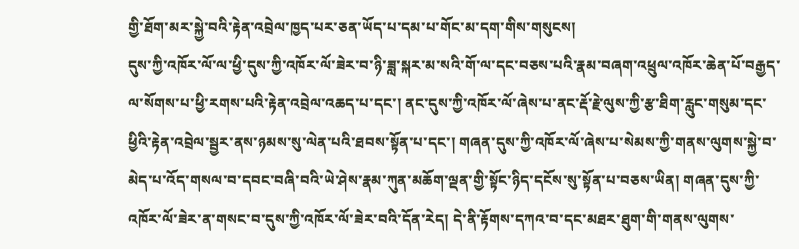གྱི་ཐོག་མར་སྐྱེ་བའི་རྟེན་འབྲེལ་ཁྱད་པར་ཅན་ཡོད་པ་དམ་པ་གོང་མ་དག་གིས་གསུངས།
དུས་ཀྱི་འཁོར་ལོ་ལ་ཕྱི་དུས་ཀྱི་འཁོར་ལོ་ཟེར་བ་ཉི་ཟླ་སྐར་མ་སའི་གོ་ལ་དང་བཅས་པའི་རྣམ་བཞག་འཕྲུལ་འཁོར་ཆེན་པོ་བརྒྱད་ལ་སོགས་པ་ཕྱི་རགས་པའི་རྟེན་འབྲེལ་འཆད་པ་དང་། ནང་དུས་ཀྱི་འཁོར་ལོ་ཞེས་པ་ནང་རྡོ་རྗེ་ལུས་ཀྱི་རྩ་ཐིག་རླུང་གསུམ་དང་ཕྱིའི་རྟེན་འབྲེལ་སྦྱར་ནས་ཉམས་སུ་ལེན་པའི་ཐབས་སྟོན་པ་དང་། གཞན་དུས་ཀྱི་འཁོར་ལོ་ཞེས་པ་སེམས་ཀྱི་གནས་ལུགས་སྐྱེ་བ་མེད་པ་འོད་གསལ་བ་དབང་བཞི་བའི་ཡེ་ཤེས་རྣམ་ཀུན་མཆོག་ལྡན་གྱི་སྟོང་ཉིད་དངོས་སུ་སྟོན་པ་བཅས་ཡིན། གཞན་དུས་ཀྱི་འཁོར་ལོ་ཟེར་ན་གསང་བ་དུས་ཀྱི་འཁོར་ལོ་ཟེར་བའི་དོན་རེད། དེ་ནི་རྟོགས་དཀའ་བ་དང་མཐར་ཐུག་གི་གནས་ལུགས་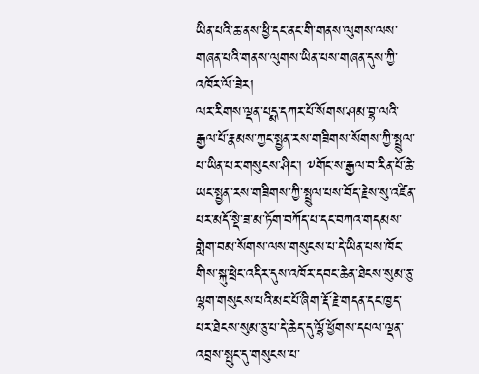ཡིན་པའི་ཆ་ནས་ཕྱི་དང་ནང་གི་གནས་ལུགས་ལས་གཞན་པའི་གནས་ལུགས་ཡིན་པས་གཞན་དུས་ཀྱི་འཁོར་ལོ་ཟེར།
ལར་རིགས་ལྡན་པདྨ་དཀར་པོ་སོགས་ཤམ་བྷ་ལའི་རྒྱལ་པོ་རྣམས་ཀྱང་སྤྱན་རས་གཟིགས་སོགས་ཀྱི་སྤྲུལ་པ་ཡིན་པར་གསུངས་ཤིང་། ༸གོང་ས་རྒྱལ་བ་རིན་པོ་ཆེ་ཡང་སྤྱན་རས་གཟིགས་ཀྱི་སྤྲུལ་པས་བོད་རྗེས་སུ་འཛིན་པར་མདོ་སྡེ་ཟ་མ་ཏོག་བཀོད་པ་དང་བཀའ་གདམས་གླེག་བམ་སོགས་ལས་གསུངས་པ་དེ་ཡིན་པས་ཁོང་གིས་སྐུ་ཕྲེང་འདིར་དུས་འཁོར་དབང་ཆེན་ཐེངས་སུམ་ཅུ་ལྷག་གསུངས་པའི་མང་པོ་ཞིག་རྡོ་རྗེ་གདན་དང་ཁྱད་པར་ཐེངས་སུམ་ཅུ་པ་དེ་ཆེད་དུ་ལྷོ་ཕྱོགས་དཔལ་ལྡན་འབྲས་སྤུང་དུ་གསུངས་པ་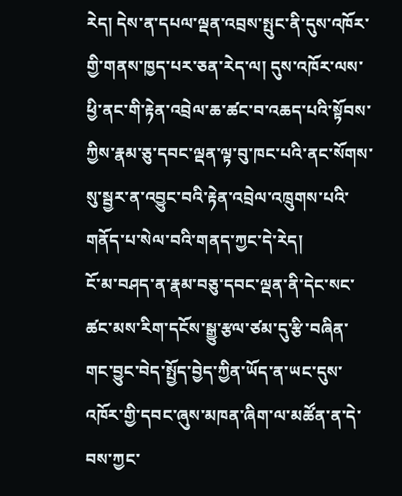རེད། དེས་ན་དཔལ་ལྡན་འབྲས་སྤུང་ནི་དུས་འཁོར་གྱི་གནས་ཁྱད་པར་ཅན་རེད་ལ། དུས་འཁོར་ལས་ཕྱི་ནང་གི་རྟེན་འབྲེལ་ཆ་ཚང་བ་འཆད་པའི་སྟོབས་ཀྱིས་རྣམ་ཅུ་དབང་ལྡན་ལྟ་བུ་ཁང་པའི་ནང་སོགས་སུ་སྦྱར་ན་འབྱུང་བའི་རྟེན་འབྲེལ་འཁྲུགས་པའི་གནོད་པ་སེལ་བའི་གནད་ཀྱང་དེ་རེད།
ངོ་མ་བཤད་ན་རྣམ་བཅུ་དབང་ལྡན་ནི་དེང་སང་ཚང་མས་རིག་དངོས་སྒྱུ་རྩལ་ཙམ་དུ་རྩི་བཞིན་གང་བྱུང་བེད་སྤྱོད་བྱེད་ཀྱིན་ཡོད་ན་ཡང་དུས་འཁོར་གྱི་དབང་ཞུས་མཁན་ཞིག་ལ་མཚོན་ན་དེ་བས་ཀྱང་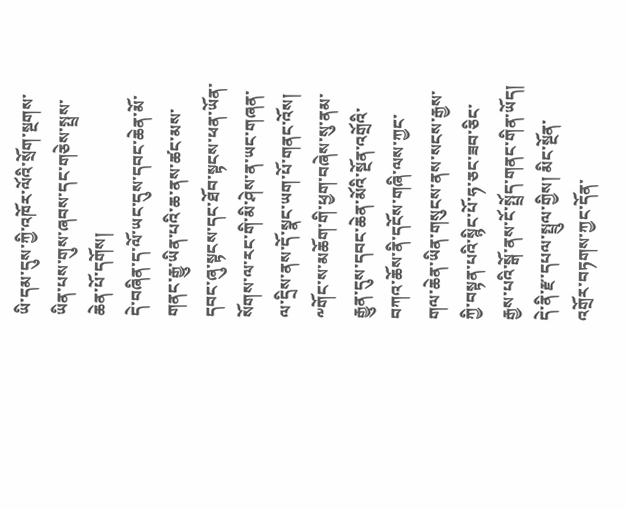ཡི་དམ་དུས་ཀྱི་འཁོར་ལོའི་སྲོག་སྔགས་ཡིན་པས་གུས་ཞབས་དང་གཅེས་སྤྲས་ཆེན་པོ་དགོས།
དེ་བཞིན་ད་ལོ་ཡང་དུས་དབང་ཆེན་མོ་གནང་རྒྱུ་ཡིན་པའི་ཆ་ནས་ཚང་མས་དབང་ཞུ་སྟངས་དང་ཐོབ་སྟངས་ཕན་ཡོན་སོགས་ལ་རང་གི་མི་ཤེས་ན་ཡང་གཞན་ལ་དྲིས་ནས་དོ་སྣང་ཡག་པོ་གནང་འོས།
༸གོང་ས་མཆོག་གི་ཕྱག་བཞེས་སུ་ནམ་རྒྱུན་དུས་དབང་ཆེན་མོའི་སྔོན་འགྲོའི་བཀའ་ཆོས་ནི་དངོས་གཞི་ལས་ཀྱང་གལ་ཆེན་ཡིན་གསུངས་ནས་སངས་རྒྱས་ཀྱི་བསྟན་པའི་སྙིང་པོ་ཧ་ཅང་ཟབ་ཅིང་རྒྱས་པའི་སྒོ་ནས་ངོ་སྤྲོད་གནང་གིན་ཡོད། དེ་ནི་རྫ་དཔལ་སྤྲུལ་གྱིས། མིང་སྔོན་འགྲོར་བཏགས་ཀྱང་དོན་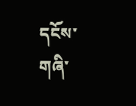དངོས་གཞི་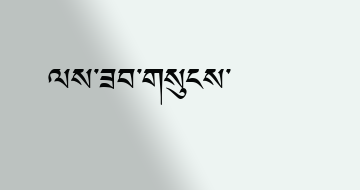ལས་ཟབ་གསུངས་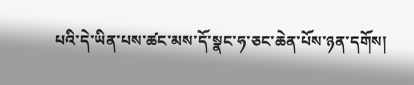པའི་དེ་ཡིན་པས་ཚང་མས་དོ་སྣང་ཧ་ཅང་ཆེན་པོས་ཉན་དགོས།